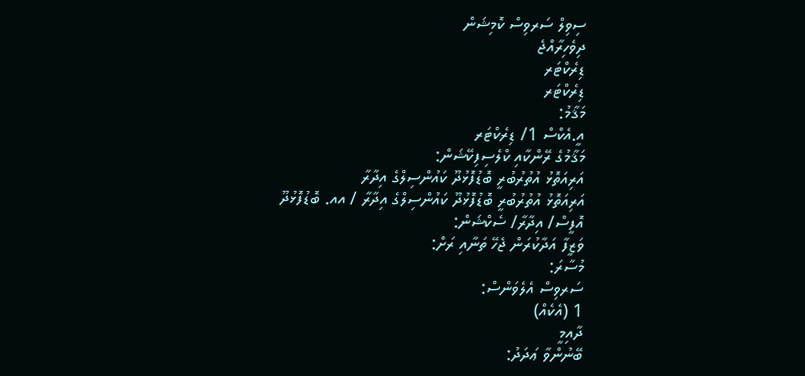ސިވިލް ސަރވިސް ކޮމިޝަން
ދިވެހިރާއްޖެ
ޑިރެކްޓަރ
ޑިރެކްޓަރ
މަޤާމު:
އީ.އެކްސް 1/ ޑިރެކްޓަރ
މަޤާމުގެ ރޭންކާއި ކްލެސިފިކޭޝަން:
އަރިއަތޮޅު އުތުރުބުރީ ބޮޑުފޮޅުދޫ ކައުންސިލްގެ އިދާރާ
އަރިއަތޮޅު އުތުރުބުރީ ބޮޑުފޮޅުދޫ ކައުންސިލްގެ އިދާރާ / އއ. ބޮޑުފޮޅުދޫ
އޮފީސް/ އިދާރާ/ ސެކްޝަން:
ވަޒީފާ އަދާކުރަން ޖެހޭ ތަނާއި ރަށް:
މުސާރަ:
ސަރވިސް އެލެވަންސް:
1 (އެކެއް)
ދާއިމީ
ބޭނުންވާ ޢަދަދު: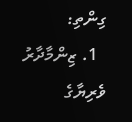ގިންތި:
  1. ޒިންމާދާރު ވެރިޔާގެ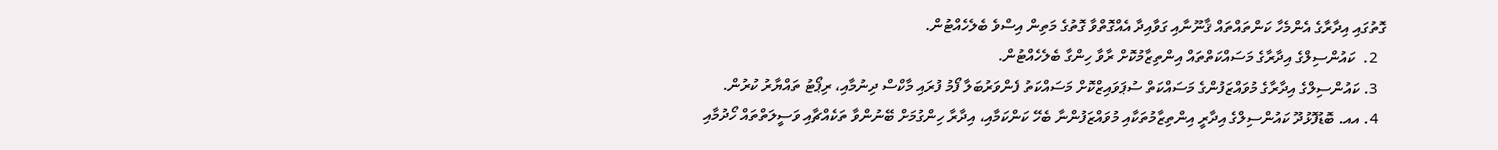ގޮތުގައި އިދާރާގެ އެންމެހާ ކަންތައްތައް ޤާނޫނާއި ގަވާއިދާ އެއްގޮތްވާ ގޮތުގެ މަތިން އިސްވެ ބެލެހެއްޓުން.
  2.  ކައުންސިލްގެ އިދާރާގެ މަސައްކަތްތައް އިންތިޒާމުކޮށް ރާވާ ހިންގާ ބެލެހެއްޓުން.
  3. ކައުންސިލްގެ އިދާރާގެ މުވައްޒަފުންގެ މަސައްކަތް ސުޕަވައިޒްކޮށް މަސައްކަތު ފެންވަރުބަލާ ފޯމު ފުރައި މާކްސް ދިނުމާއި، ރިޕޯޓު ތައްޔާރު ކުރުން.
  4. އއ. ބޮޑުފޮޅުދޫ ކައުންސިލްގެ އިދާރީ އިންތިޒާމުތަކާއި މުވައްޒަފުންނާ ބެހޭ ކަންކަމާއި، އިދާރާ ހިންގުމަށް ބޭނުންވާ ތަކެއްޗާއި ވަސީލަތްތައް ހޯދުމާއި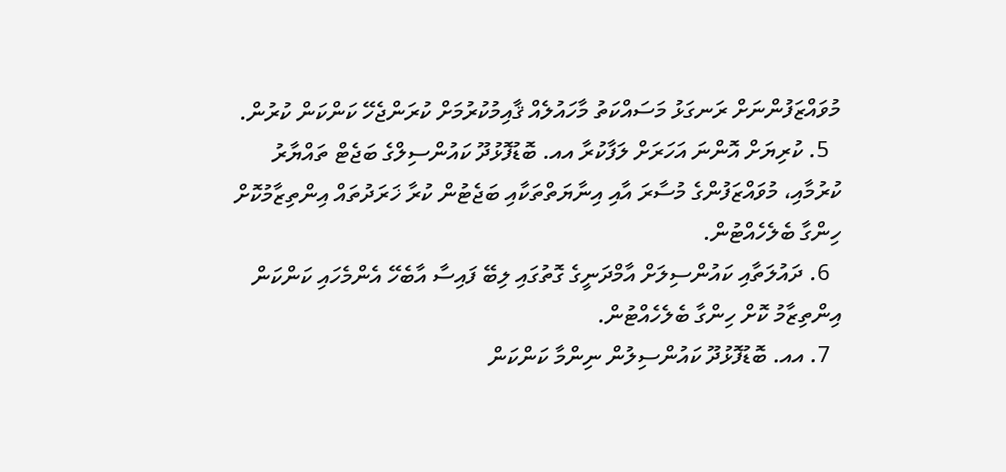މުވައްޒަފުންނަށް ރަނގަޅު މަސައްކަތު މާހައުލެއް ޤާއިމުކުރުމަށް ކުރަންޖެހޭ ކަންކަން ކުރުން.
  5. ކުރިޔަށް އޮންނަ އަހަރަށް ލަފާކުރާ އއ. ބޮޑުފޮޅުދޫ ކައުންސިލްގެ ބަޖެޓް ތައްޔާރު ކުރުމާއި، މުވައްޒަފުންގެ މުސާރަ އާއި އިނާޔަތްތަކާއި ބަޖެޓުން ކުރާ ޚަރަދުތައް އިންތިޒާމުކޮށް ހިންގާ ބެލެހެއްޓުން.
  6. ދައުލަތާއި ކައުންސިލަށް އާމްދަނީގެ ގޮތުގައި ލިބޭ ފައިސާ އާބެހޭ އެންމެހައި ކަންކަން އިންތިޒާމު ކޮށް ހިންގާ ބެލެހެއްޓުން.
  7. އއ. ބޮޑުފޮޅުދޫ ކައުންސިލުން ނިންމާ ކަންކަން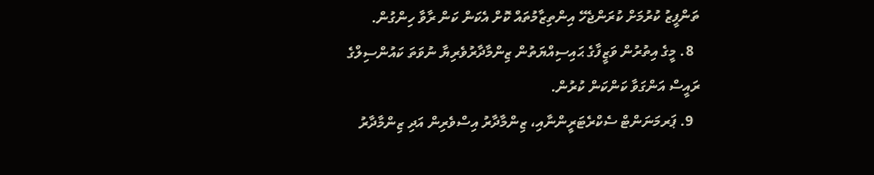ތަންފީޒު ކުރުމަށް ކުރަންޖެހޭ އިންތިޒާމުތައް ކޮށް އެކަން ކަން ރާވާ ހިންގުން.
  8. މީގެ އިތުރުން ވަޒީފާގެ ޙައިސިއްޔަތުން ޒިންމާދާރުވެރިޔާ ނުވަތަ ކައުންސިލްގެ ރައީސް އަންގަވާ ކަންކަން ކުރުން.
  9. ޕަރމަނަންޓް ސެކްރެޓަރީންނާއި، ޒިންމާދާރު އިސްވެރިން އަދި ޒިންމާދާރު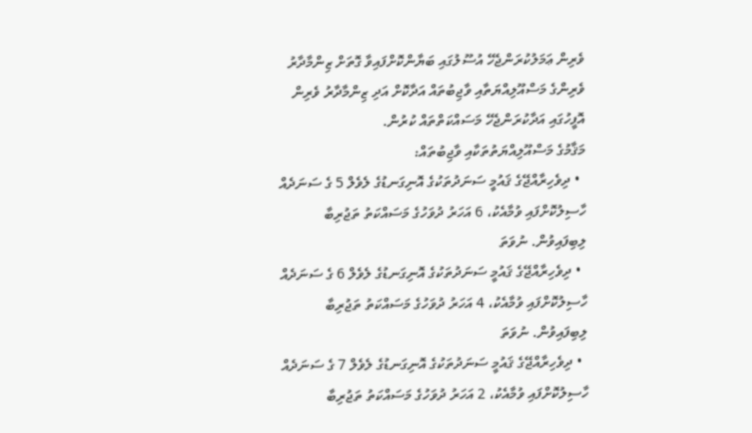ވެރިން ޢަމަލުކުރަންޖެހޭ އުސޫލުގައި ބަޔާންކޮށްފައިވާ ގޮތަށް ޒިންމާދާރު ވެރިންގެ މަސްއޫލިއްޔަތާއި ވާޖިބުތައް އަދާކޮށް އަދި ޒިންމާދާރު ވެރިން އޮފީހުގައި އަދާކުރަންޖެހޭ މަސައްކަތްތައް ކުރުން.
މަޤާމުގެ މަސްއޫލިއްޔަތުތަކާއި ވާޖިބުތައް:
  • ދިވެހިރާއްޖޭގެ ޤައުމީ ސަނަދުތަކުގެ އޮނިގަނޑުގެ ލެވެލް 5 ގެ ސަނަދެއް ހާސިލުކޮށްފައި ވުމާއެކު، 6 އަހަރު ދުވަހުގެ މަސައްކަތު ތަޖުރިބާ ލިބިފައިވުން. ނުވަތަ
  • ދިވެހިރާއްޖޭގެ ޤައުމީ ސަނަދުތަކުގެ އޮނިގަނޑުގެ ލެވެލް 6 ގެ ސަނަދެއް ހާސިލުކޮށްފައި ވުމާއެކު، 4 އަހަރު ދުވަހުގެ މަސައްކަތު ތަޖުރިބާ ލިބިފައިވުން. ނުވަތަ
  • ދިވެހިރާއްޖޭގެ ޤައުމީ ސަނަދުތަކުގެ އޮނިގަނޑުގެ ލެވެލް 7 ގެ ސަނަދެއް ހާސިލުކޮށްފައި ވުމާއެކު، 2 އަހަރު ދުވަހުގެ މަސައްކަތު ތަޖުރިބާ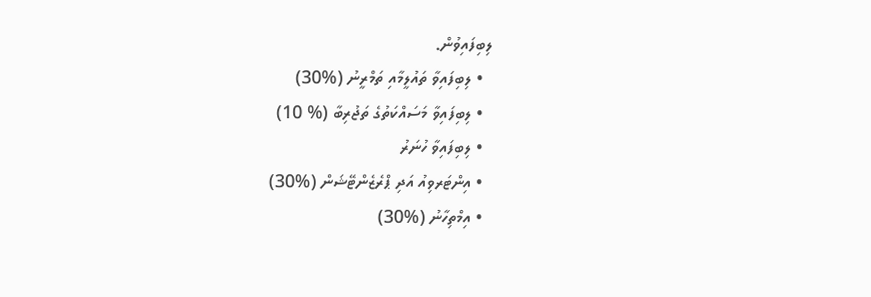ލިބިފައިވުން.
  • ލިބިފައިވާ ތައުލީމާއި ތަމްރީނު (%30)
  • ލިބިފައިވާ މަސައްކަތުގެ ތަޖުރިބާ (% 10)
  • ލިބިފައިވާ ހުނަރު
  • އިންޓަރވިއު އަދި ޕްރެޒެންޓޭޝަން (%30)
  • އިމްތިހާނު (%30)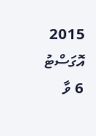2015 އޮގަސްޓު 6 ވާ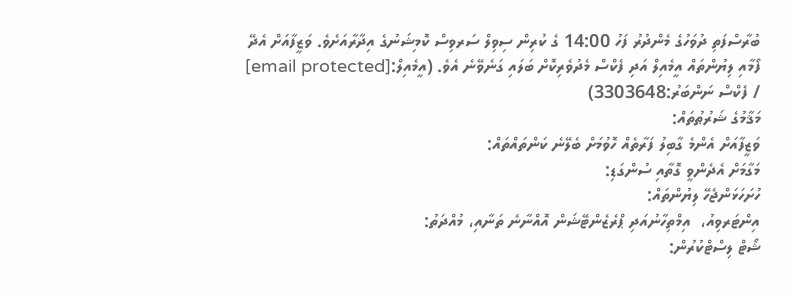ބުރާސްފަތި ދުވަހުގެ މެންދުރު ފަހު 14:00 ގެ ކުރިން ސިވިލް ސަރވިސް ކޮމިޝަނުގެ އިދާރާއަށެވެ. ވަޒީފާއަށް އެދޭ ފޯމާއި ލިޔުންތައް އީމެއިލް އަދި ފެކްސް މެދުވެރިކޮށް ބަލައި ގަނެވޭނެ އެވެ. (އީމެއިލް:[email protected]  / ފެކްސް ނަންބަރު:3303648)
މަޤާމުގެ ޝަރުޠުތައް:
ވަޒީފާއަށް އެންމެ ގާބިލު ފަރާތެއް ހޮވުމަށް ބެލޭނެ ކަންތައްތައް:
މަގާމަށް އެދެންވީ ގޮތާއި ސުންގަޑި:
ހުށަހަޅަންޖެހޭ ލިޔުންތައް:
އިންޓަރވިއު،  އިމްތިހާނުއަދި ޕްރެޒެންޓޭޝަން އޮއްނާނެ ތަނާއި، މުއްދަތު:
ޝޯޓް ލިސްޓްކުރުން: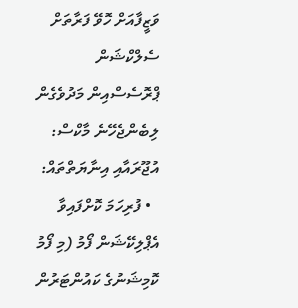ވަޒީފާއަށް ހޮވޭ ފަރާތަށް ސެލްކްޝަން ޕްރޮސެސްއިން މަދުވެގެން ލިބެންޖެހޭނެ މާކްސް:
އުޖޫރައާއި އިނާޔަތްތައް:
  • ފުރިހަމަ ކޮށްފައިވާ އެޕްލިކޭޝަން ފޯމު (މި ފޯމު ކޮމިޝަނުގެ ކައުންޓަރުން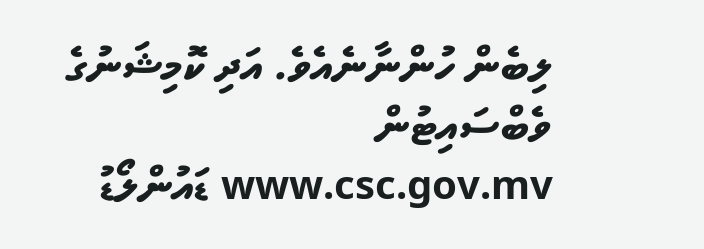ލިބެން ހުންނާނެއެވެ. އަދި ކޮމިޝަނުގެ ވެބްސައިޓުން www.csc.gov.mv ޑައުންލޯޑު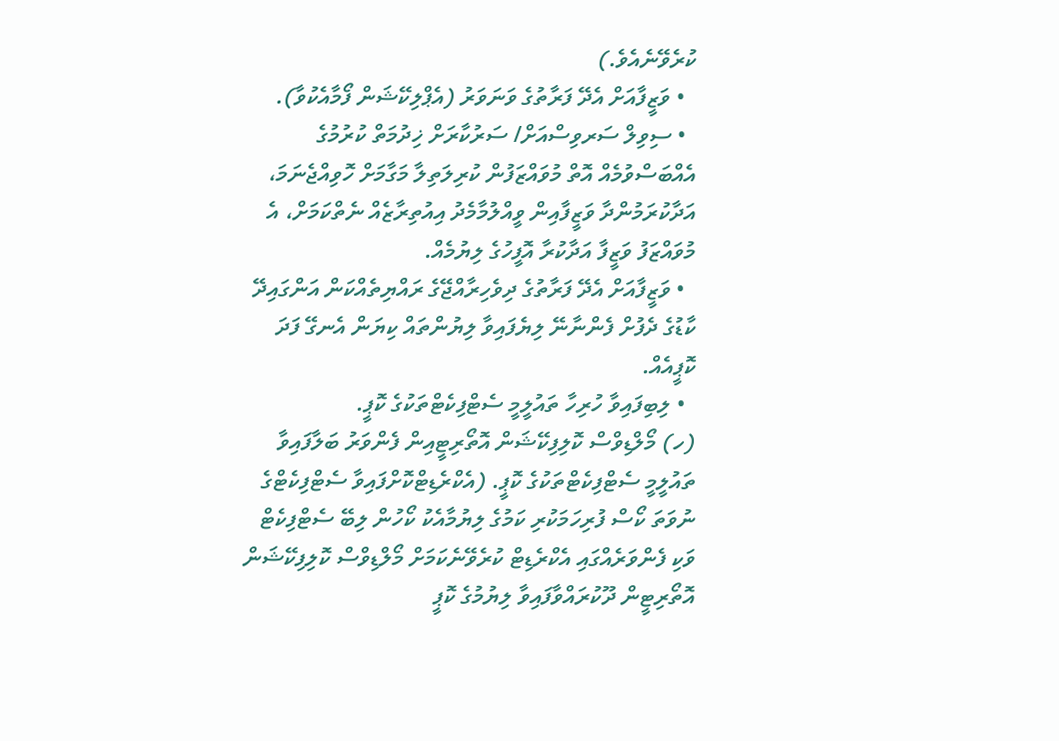ކުރެވޭނެއެވެ.)
  • ވަޒީފާއަށް އެދޭ ފަރާތުގެ ވަނަވަރު (އެޕްލިކޭޝަން ފޯމާއެކުވާ).
  • ސިވިލް ސަރވިސްއަށް/ ސަރުކާރަށް ޚިދުމަތް ކުރުމުގެ އެއްބަސްވުމެއް އޮތް މުވައްޒަފުން ކުރިލަތިލާ މަގާމަށް ހޮވިއްޖެނަމަ، އަދާކުރަމުންދާ ވަޒީފާއިން ވީއްލުމާމެދު އިއުތިރާޒެއް ނެތްކަމަށް، އެ މުވައްޒަފު ވަޒީފާ އަދާކުރާ އޮފީހުގެ ލިޔުމެއް.
  • ވަޒީފާއަށް އެދޭ ފަރާތުގެ ދިވެހިރާއްޖޭގެ ރައްޔިތެއްކަން އަންގައިދޭ ކާޑުގެ ދެފުށް ފެންނާނޭ ލިޔެފައިވާ ލިޔުންތައް ކިޔަން އެނގޭ ފަދަ ކޮޕީއެއް.
  • ލިބިފައިވާ ހުރިހާ ތައުލީމީ ސެޓްފިކެޓްތަކުގެ ކޮޕީ.
(ހ) މޯލްޑިވްސް ކޮލިފިކޭޝަން އޮތޯރިޓީއިން ފެންވަރު ބަލާފައިވާ ތައުލީމީ ސެޓްފިކެޓްތަކުގެ ކޮޕީ. (އެކްރެޑިޓްކޮށްފައިވާ ސެޓްފިކެޓްގެ ނުވަތަ ކޯސް ފުރިހަމަކުރި ކަމުގެ ލިޔުމާއެކު ކޯހުން ލިބޭ ސެޓްފިކެޓް ވަކި ފެންވަރެއްގައި އެކްރެޑިޓް ކުރެވޭނެކަމަށް މޯލްޑިވްސް ކޮލިފިކޭޝަން އޮތޯރިޓީން ދޫކުރައްވާފައިވާ ލިޔުމުގެ ކޮޕީ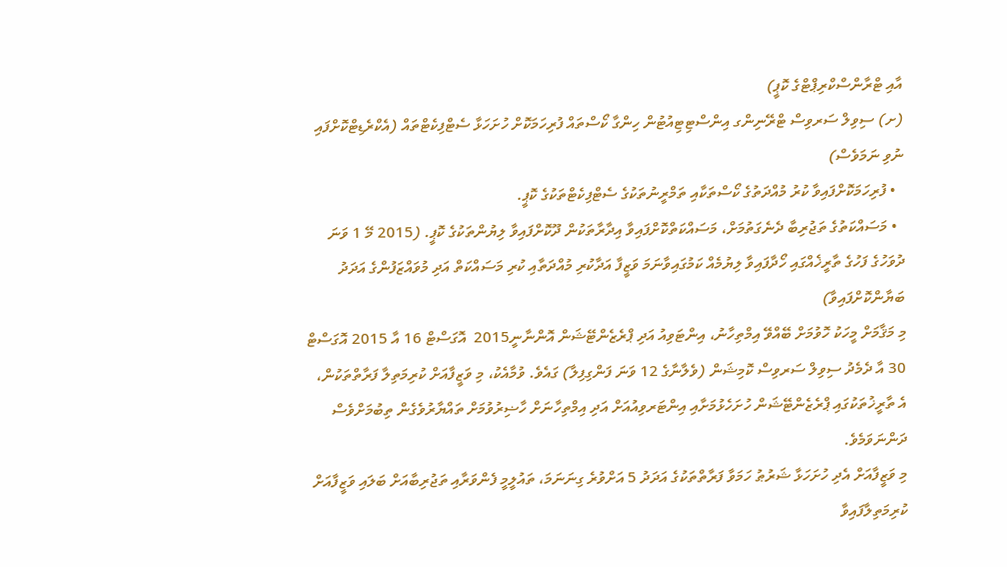އާއި ޓްރާންސްކްރިޕްޓްގެ ކޮޕީ)
(ށ) ސިވިލް ސަރވިސް ޓްރޭނިންގ އިންސްޓިޓިއުޓުން ހިންގާ ކޯސްތައް ފުރިހަމަކޮށް ހުށަހަޅާ ސެޓްފިކެޓްތައް (އެކްރެޑިޓްކޮށްފައި ނުވި ނަމަވެސް)
  • ފުރިހަމަކޮށްފައިވާ ކުރު މުއްދަތުގެ ކޯސްތަކާއި ތަމްރީނުތަކުގެ ސެޓްފިކެޓްތަކުގެ ކޮޕީ.
  • މަސައްކަތުގެ ތަޖުރިބާ ދެނެގަތުމަށް، މަސައްކަތްކޮށްފައިވާ އިދާރާތަކުން ދޫކޮށްފައިވާ ލިޔުންތަކުގެ ކޮޕީ. (2015 މޭ 1 ވަނަ ދުވަހުގެ ފަހުގެ ތާރީޚެއްގައި ހޯދާފައިވާ ލިޔުމެއް ކަމުގައިވާނަމަ ވަޒީފާ އަދާކުރި މުއްދަތާއި ކުރި މަސައްކަތް އަދި މުވައްޒަފުންގެ އަދަދު ބަޔާންކޮށްފައިވާ)
މި މަޤާމަށް މީހަކު ހޮވުމަށް ބޭއްވޭ އިމްތިހާނު، އިންޓަވިއު އަދި ޕްރެޒެންޓޭޝަން އޮންނާނީ2015  އޮގަސްޓް 16 އާ 2015 އޮގަސްޓް 30 އާ ދެމެދު ސިވިލް ސަރވިސް ކޮމިޝަން (ވެލާނާގެ 12 ވަނަ ފަންގިފިލާ) ގައެވެ. ވުމާއެކު، މި ވަޒީފާއަށް ކުރިމަތިލާ ފަރާތްތަކުން، އެ ތާރީޚުތަކުގައި ޕްރެޒެންޓޭޝަން ހުށަހެޅުމަށާއި އިންޓަރވިއުއަށް އަދި އިމްތިހާނަށް ހާޟިރުވުމަށް ތައްޔާރުވެގެން ތިބުމަށްވެސް ދަންނަވަމެވެ.
މި ވަޒީފާއަށް އެދި ހުށަހަޅާ ޝަރުޠު ހަމަވާ ފަރާތްތަކުގެ އަދަދު 5 އަށްވުރެ ގިނަނަމަ، ތައުލީމީ ފެންވަރާއި ތަޖުރިބާއަށް ބަލައި ވަޒީފާއަށް ކުރިމަތިލާފައިވާ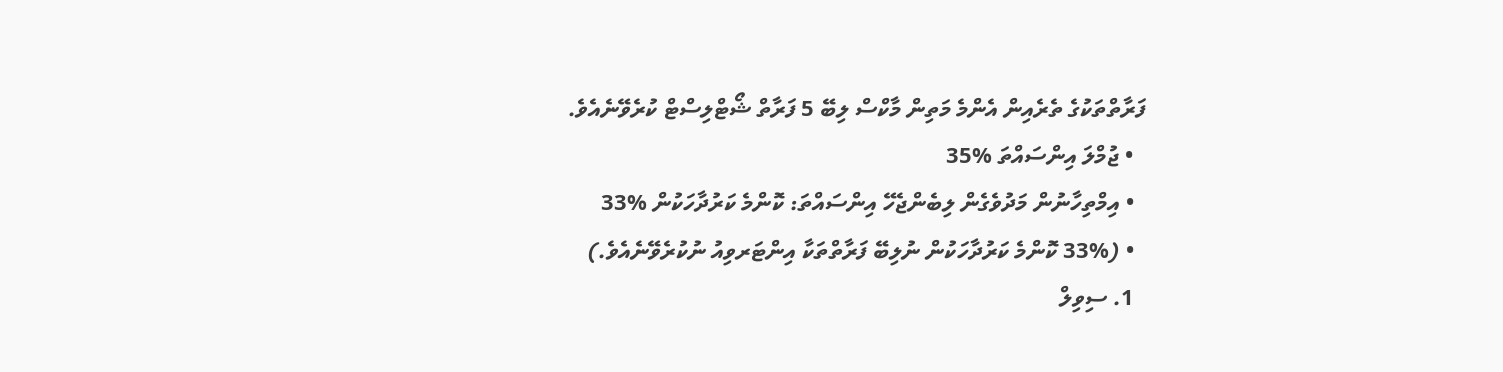ފަރާތްތަކުގެ ތެރެއިން އެންމެ މަތިން މާކްސް ލިބޭ 5 ފަރާތް ޝޯޓްލިސްޓް ކުރެވޭނެއެވެ.
  • ޖުމްލަ އިންސައްތަ %35
  • އިމްތިހާނުން މަދުވެގެން ލިބެންޖެހޭ އިންސައްތަ: ކޮންމެ ކަރުދާހަކުން %33
  • (33% ކޮންމެ ކަރުދާހަކުން ނުލިބޭ ފަރާތްތަކާ އިންޓަރވިއު ނުކުރެވޭނެއެވެ.)
  1. ސިވިލް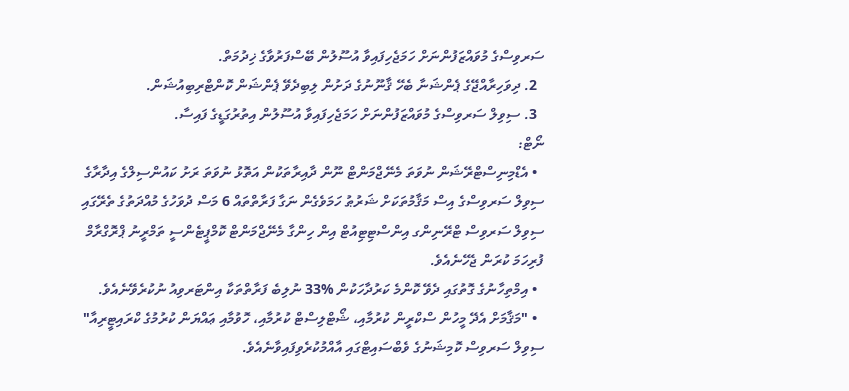ސަރވިސްގެ މުވައްޒަފުންނަށް ހަމަޖެހިފައިވާ އުސޫލުން ބޭސްފަރުވާގެ ޚިދުމަތް.
  2. ދިވަހިރާއްޖޭގެ ޕެންޝަނާ ބެހޭ ޤާނޫނުގެ ދަށުން ލިބިދެވޭ ޕެންޝަން ކޮންޓްރިބިއުޝަން.
  3. ސިވިލް ސަރވިސްގެ މުވައްޒަފުންނަށް ހަމަޖެހިފައިވާ އުސޫލުން އިތުރުގަޑީގެ ފައިސާ.
ނޯޓް:
  • އެޑްމިނިސްޓްރޭޝަން ނުވަތަ މެނޭޖްމަންޓް ނޫން ދާއިރާތަކުން އަތޮޅު ނުވަތަ ރަށު ކައުންސިލްގެ އިދާރާގެ ސިވިލް ސަރވިސްގެ އިސް މަޤާމުތަކަށް ޝަރުޠު ހަމަވެގެން ނަގާ ފަރާތްތައް 6 މަސް ދުވަހުގެ މުއްދަތުގެ ތެރޭގައި ސިވިލް ސަރވިސް ޓްރޭނިންގ އިންސްޓިޓިއުޓް އިން ހިންގާ މެނޭޖްމަންޓް ކޮމްޕީޓެންސީ ތަމްރީނު ޕްރޮގްރާމް ފުރިހަމަ ކުރަން ޖެހޭނެއެވެ.
  • އިމްތިހާނުގެ ގޮތުގައި ދެވޭ ކޮންމެ ކަރުދާހަކުން %33 ނުލިބެ ފަރާތްތަކާ އިންޓަރވިއު ނުކުރެވޭނެއެވެ.
  • "މަޤާމަށް އެދޭ މީހުން ސްކްރީން ކުރުމާއި، ޝޯޓްލިސްޓް ކުރުމާއި، ހޮވުމާއި ޢައްޔަން ކުރުމުގެ ކްރައިޓީރިއާ" ސިވިލް ސަރވިސް ކޮމިޝަނުގެ ވެބްސައިޓްގައި އާއްމުކުރެވިފައިވާނެއެވެ.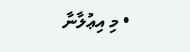• މި އިޢުލާނާ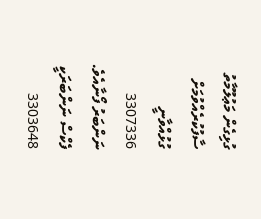ގުޅިގެން މަޢުލޫމާތު ސާފުކުރެއްވުމަށް ގުޅުއްވާނީ 3307336 ނަންބަރު ފޯނާއެވެ. ފެކްސް ނަންބަރަކީ 3303648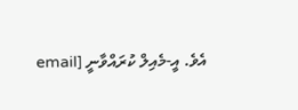އެވެ. އީ-މެއިލް ކުރައްވާނީ [email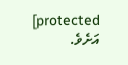protected] އަށެވެ.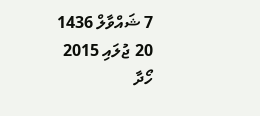7 ޝައްވާލް 1436
20 ޖުލައި 2015
ހޯދާ